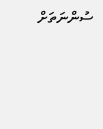ސުންނަތަށް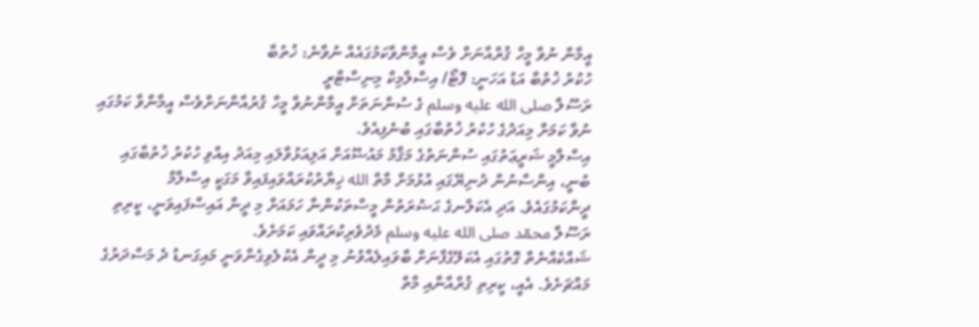އީމާން ނުވާ މީހާ ޤުރްއާނަށް ވެސް އީމާންވާކަމުގައެއް ނުވާނެ: ޚުތުބާ
ހުކުރު ޚުތުބާ އަޑު އަހަނީ: ފޮޓޯ/ އިސްލާމިކް މިނިސްޓްރީ
ރަސޫލާ صلى الله عليه وسلم ގެ ސުންނަތަށް އީމާންނުވާ މީހާ ޤުރުއާންނަށްވެސް އީމާންވާ ކަމުގައި ނުވާ ކަމަށް މިއަދުގެ ހުކުރު ޚުތުބާގައި ބުނެފިއެވެ.
އިސްލާމީ ޝަރީޢަތުގައި ސުންނަތުގެ މަޤާމު މައުޟޫއަށް އަލިއަޅުވާލައި މިއަދު އިއްވި ހުކުރު ޚުތުބާގައި ބުނީ، އިންސާނުން ދުނިޔޭގައި އުޅުމަށް މާތް الله ޚިޔާރުކުރައްވައިފައިވާ މަގަކީ އިސްލާމް ދީންކަމުގައެވެ. އަދި އެކަލާނގެ ޙަޟުރަތުން މީސްތަކުންނާ ހަމައަށް މި ދީން އައިސްފައިވަނީ، ކީރިތި ރަސޫލާ محمّد صلى الله عليه وسلم މެދުވެރިކުރައްވައި ކަމަށެވެ.
ޝައްކެއްނެތް ގޮތުގައި އެކަލޭގެފާނަށް ބާވައިލެއްވުނު މި ދީން އެކުލެވިގެންވަނީ މައިގަނޑު ދެ މަސްދަރުގެ މައްޗަށެވެ. އެއީ، ކީރިތި ޤުރްއާނާއި މާތް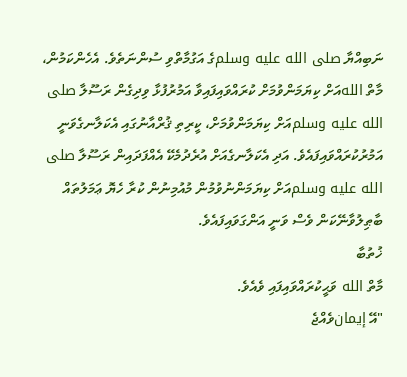ނަބިއްޔާ صلى الله عليه وسلمގެ އަގުމާތްވި ސުންނަތެވެ. އެހެންކަމުން، މާތް اللهއަށް ކިޔަމަންވުމަށް ކުރައްވައިފައިވާ އަމުރުފުޅާ ވިދިގެން ރަސޫލާ صلى الله عليه وسلمއަށް ކިޔަމަންވުމަށް، ކީރިތި ޤުރްއާނުގައި އެކަލާނގެވަނީ އަމުރުކުރައްވައިފައެވެ. އަދި އެކަލާނގެއަށް އުރެދުމެކޭ އެއްފަދައިން ރަސޫލާ صلى الله عليه وسلمއަށް ކިޔަމަންނުވުމުން މުއުމިނުން ކުރާ ހެޔޮ ޢަމަލުތައް ބާޠިލުވާނޭކަން ވެސް ވަނީ އަންގަވައިފައެވެ.
ޚުތުބާ
މާތް الله ވަޙީކުރައްވައިފައި ވެއެވެ.
"އޭ إيمانވެއްޖެ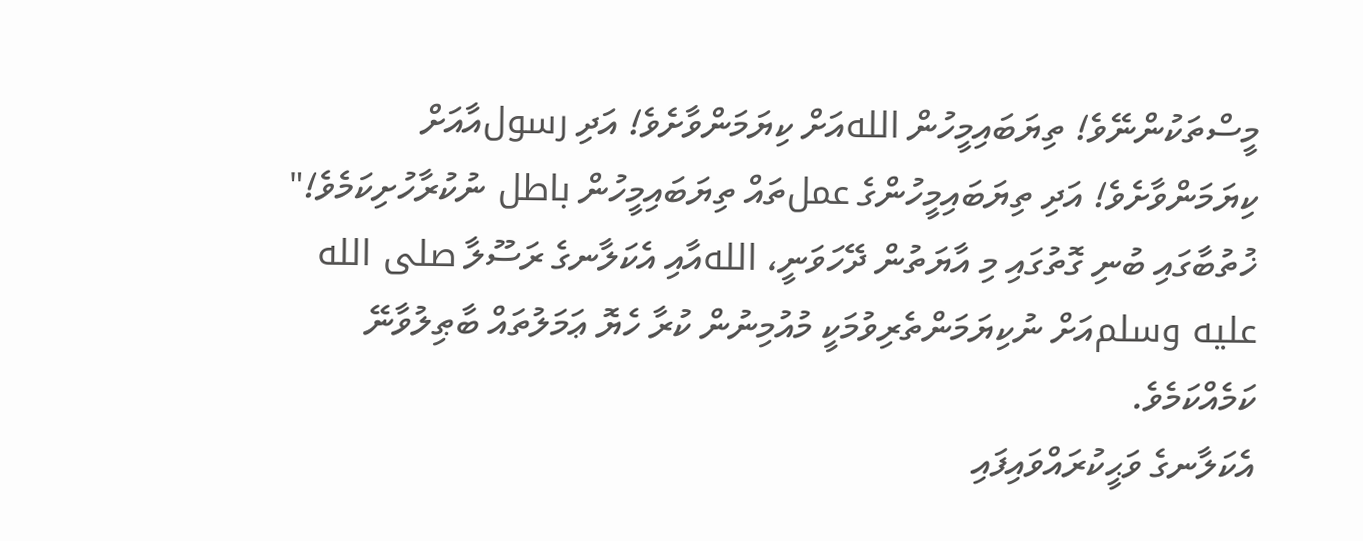މީސްތަކުންނޭވެ! ތިޔަބައިމީހުން اللهއަށް ކިޔަމަންވާށެވެ! އަދި رسولއާއަށް ކިޔަމަންވާށެވެ! އަދި ތިޔަބައިމީހުންގެ عملތައް ތިޔަބައިމީހުން باطل ނުކުރާހުށިކަމެވެ!"
ޚުތުބާގައި ބުނި ގޮތުގައި މި އާޔަތުން ދޭހަވަނީ، اللهއާއި އެކަލާނގެ ރަސޫލާ صلى الله عليه وسلمއަށް ނުކިޔަމަންތެރިވުމަކީ މުއުމިނުން ކުރާ ހެޔޮ ޢަމަލުތައް ބާޠިލުވާނޭ ކަމެއްކަމެވެ.
އެކަލާނގެ ވަޙީކުރައްވައިފައި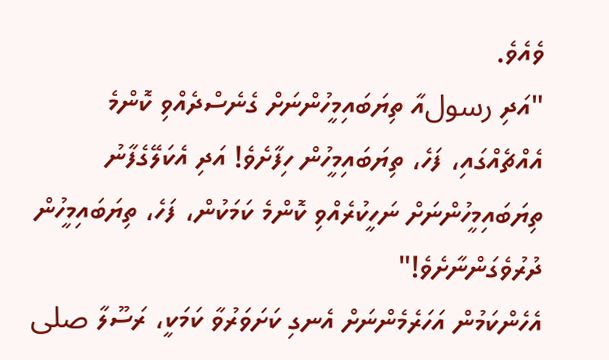ވެއެވެ.
"އަދި رسولއާ ތިޔަބައިމީހުންނަށް ގެނެސްދެއްވި ކޮންމެ އެއްޗެއްގައި، ފަހެ، ތިޔަބައިމީހުން ހިފާށެވެ! އަދި އެކަލޭގެފާނު ތިޔަބައިމީހުންނަށް ނަހީކުރެއްވި ކޮންމެ ކަމަކުން، ފަހެ، ތިޔަބައިމީހުން ދުރުވެގަންނާށެވެ!"
އެހެންކަމުން އަހަރެމެންނަށް އެނގި ކަށަވަރުވާ ކަމަކީ، ރަސޫލާ صلى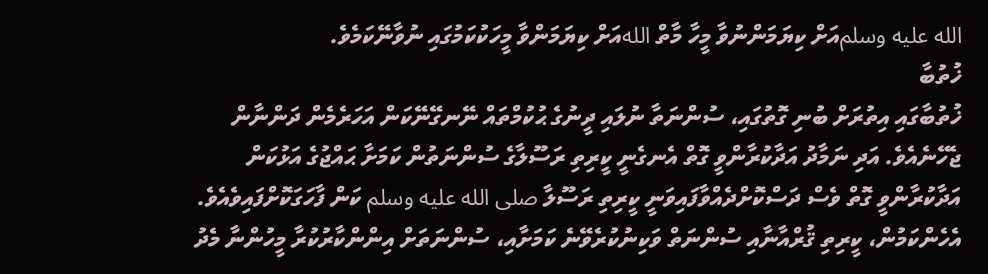الله عليه وسلمއަށް ކިޔަމަންނުވާ މީހާ މާތް اللهއަށް ކިޔަމަންވާ މީހަކުކަމުގައި ނުވާނޭކަމެވެ.
ޚުތުބާ
ޚުތުބާގައި އިތުރަށް ބުނި ގޮތުގައި، ސުންނަތާ ނުލައި ދީނުގެ ޙުކުމްތައް ނޭނގޭނޭކަން އަހަރެމެން ދަންނާން ޖެހޭނެއެވެ. އަދި ނަމާދު އަދާކުރާންވީ ގޮތް އެނގެނީ ކީރިތި ރަސޫލާގެ ސުންނަތުން ކަމަށާ ޙައްޖުގެ އަޅުކަން އަދާކުރާންވީ ގޮތް ވެސް ދަސްކޮށްދެއްވާފައިވަނީ ކީރިތި ރަސޫލާ صلى الله عليه وسلم ކަން ފާހަގަކޮށްފައިވެއެވެ.
އެހެންކަމުން، ކީރިތި ޤުރްއާނާއި ސުންނަތް ވަކިނުކުރެވޭނެ ކަމަށާއި، ސުންނަތަށް އިންންކާރުކުރާ މީހުންނާ މެދު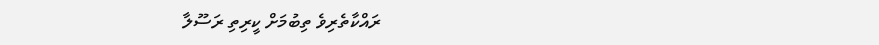ރައްކާތެރިވެ ތިބުމަށް ކީރިތި ރަސޫލާ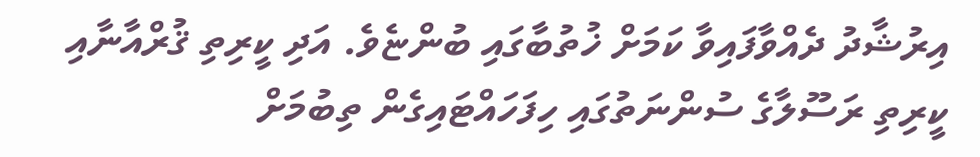އިރުޝާދު ދެއްވާފައިވާ ކަމަށް ޚުތުބާގައި ބުންޏެވެ. އަދި ކީރިތި ޤުރްއާނާއި ކީރިތި ރަސޫލާގެ ސުންނަތުގައި ހިފަހައްޓައިގެން ތިބުމަށް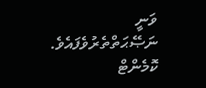ވަނީ ނަޞޭޙަތްތެރުވެފައެވެ.
ކޮމެންޓް